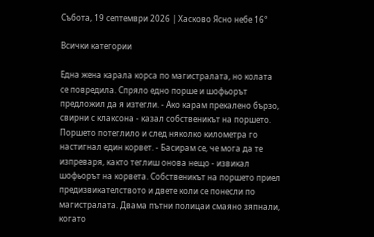Събота, 19 септември 2026 | Хасково Ясно небе 16°

Всички категории

Една жена карала корса по магистралата, но колата се повредила. Спряло едно порше и шофьорът предложил да я изтегли. - Ако карам прекалено бързо, свирни с клаксона - казал собственикът на поршето. Поршето потеглило и след няколко километра го настигнал един корвет. - Басирам се, че мога да те изпреваря, както теглиш онова нещо - извикал шофьорът на корвета. Собственикът на поршето приел предизвикателството и двете коли се понесли по магистралата. Двама пътни полицаи смаяно зяпнали, когато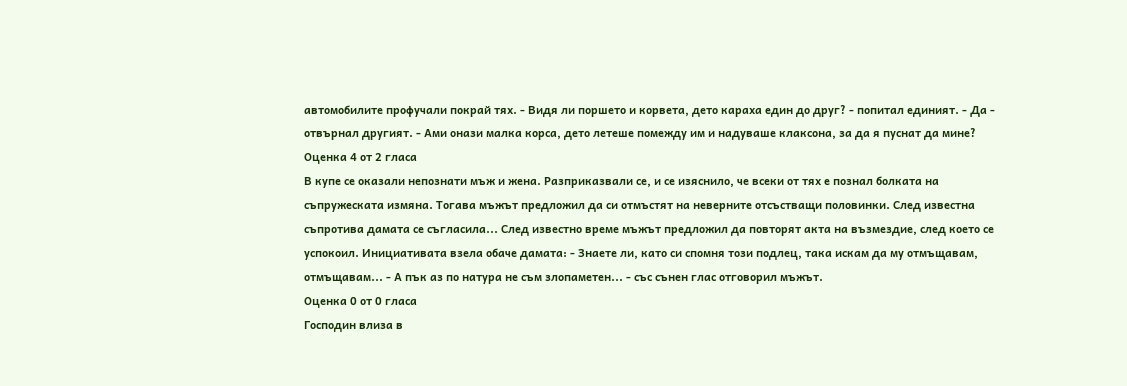автомобилите профучали покрай тях. - Видя ли поршето и корвета, дето караха един до друг? - попитал единият. - Да - отвърнал другият. - Ами онази малка корса, дето летеше помежду им и надуваше клаксона, за да я пуснат да мине?
Оценка 4 от 2 гласа
В купе се оказали непознати мъж и жена. Разприказвали се, и се изяснило, че всеки от тях е познал болката на съпружеската измяна. Тогава мъжът предложил да си отмъстят на неверните отсъстващи половинки. След известна съпротива дамата се съгласила... След известно време мъжът предложил да повторят акта на възмездие, след което се успокоил. Инициативата взела обаче дамата: - Знаете ли, като си спомня този подлец, така искам да му отмъщавам, отмъщавам... - А пък аз по натура не съм злопаметен... - със сънен глас отговорил мъжът.
Оценка 0 от 0 гласа
Господин влиза в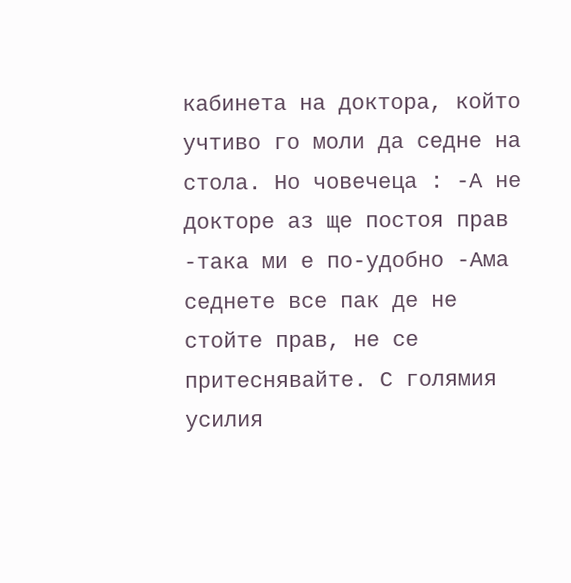кабинета на доктора, който учтиво го моли да седне на стола. Но човечеца : -А не докторе аз ще постоя прав -така ми е по-удобно -Ама седнете все пак де не стойте прав, не се притеснявайте. С голямия усилия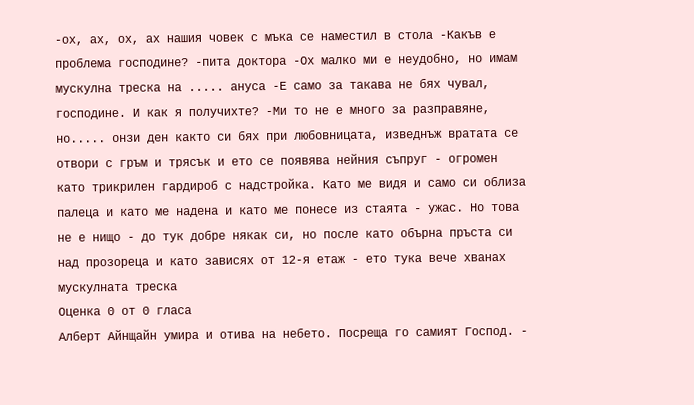-ох, ах, ох, ах нашия човек с мъка се наместил в стола -Какъв е проблема господине? -пита доктора -Ох малко ми е неудобно, но имам мускулна треска на ..... ануса -Е само за такава не бях чувал, господине. И как я получихте? -Ми то не е много за разправяне, но..... онзи ден както си бях при любовницата, изведнъж вратата се отвори с гръм и трясък и ето се появява нейния съпруг - огромен като трикрилен гардироб с надстройка. Като ме видя и само си облиза палеца и като ме надена и като ме понесе из стаята - ужас. Но това не е нищо - до тук добре някак си, но после като обърна пръста си над прозореца и като зависях от 12-я етаж - ето тука вече хванах мускулната треска
Оценка 0 от 0 гласа
Алберт Айнщайн умира и отива на небето. Посреща го самият Господ. -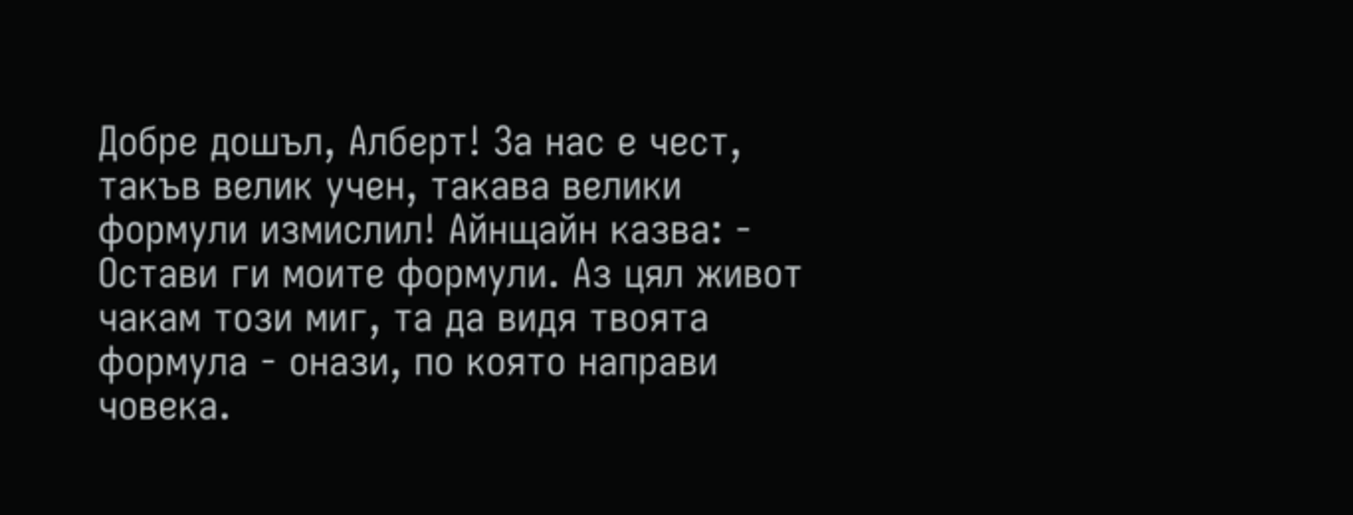Добре дошъл, Алберт! За нас е чест, такъв велик учен, такава велики формули измислил! Айнщайн казва: - Остави ги моите формули. Аз цял живот чакам този миг, та да видя твоята формула - онази, по която направи човека.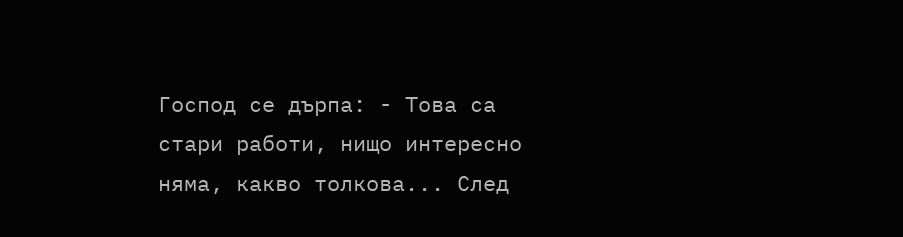Господ се дърпа: - Това са стари работи, нищо интересно няма, какво толкова... След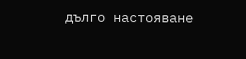дълго настояване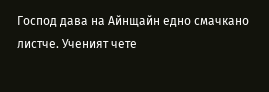Господ дава на Айнщайн едно смачкано листче. Ученият чете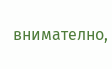внимателно,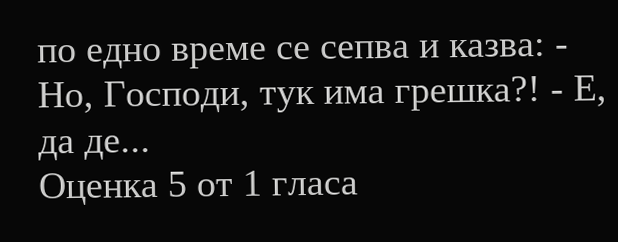по едно време се сепва и казва: - Но, Господи, тук има грешка?! - Е, да де...
Оценка 5 от 1 гласа